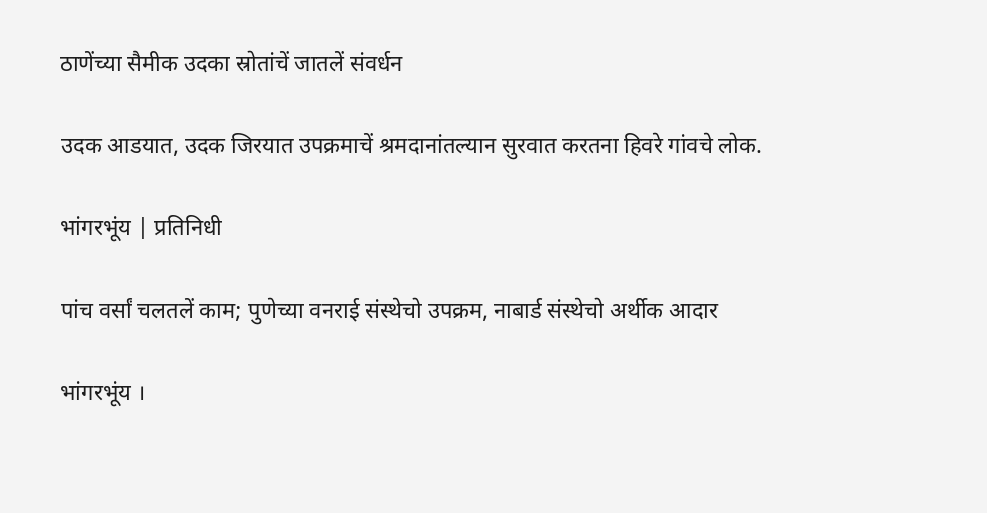ठाणेंच्या सैमीक उदका स्रोतांचें जातलें संवर्धन

उदक आडयात, उदक जिरयात उपक्रमाचें श्रमदानांतल्यान सुरवात करतना हिवरे गांवचे लोक.

भांगरभूंय | प्रतिनिधी

पांच वर्सां चलतलें काम; पुणेच्या वनराई संस्थेचो उपक्रम, नाबार्ड संस्थेचो अर्थीक आदार

भांगरभूंय ।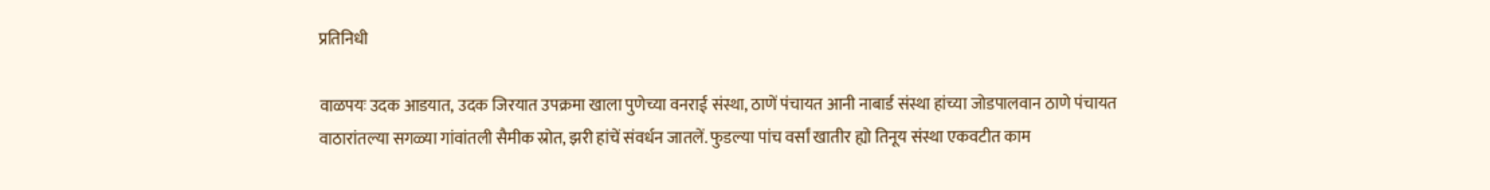प्रतिनिधी

वाळपयः उदक आडयात, उदक जिरयात उपक्रमा खाला पुणेच्या वनराई संस्था, ठाणें पंचायत आनी नाबार्ड संस्था हांच्या जोडपालवान ठाणे पंचायत वाठारांतल्या सगळ्या गांवांतली सैमीक स्रोत, झरी हांचें संवर्धन जातलें. फुडल्या पांच वर्सां खातीर ह्यो तिनूय संस्था एकवटीत काम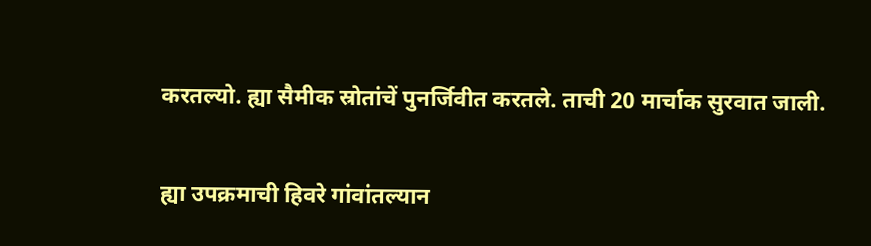करतल्यो. ह्या सैमीक स्रोतांचें पुनर्जिवीत करतले. ताची 20 मार्चाक सुरवात जाली.

ह्या उपक्रमाची हिवरे गांवांतल्यान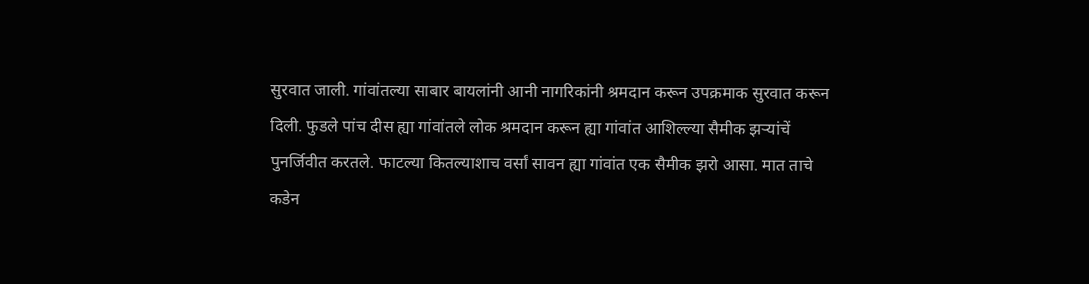सुरवात जाली. गांवांतल्या साबार बायलांनी आनी नागरिकांनी श्रमदान करून उपक्रमाक सुरवात करून दिली. फुडले पांच दीस ह्या गांवांतले लोक श्रमदान करून ह्या गांवांत आशिल्ल्या सैमीक झऱ्यांचें पुनर्जिवीत करतले. फाटल्या कितल्याशाच वर्सां सावन ह्या गांवांत एक सैमीक झरो आसा. मात ताचे कडेन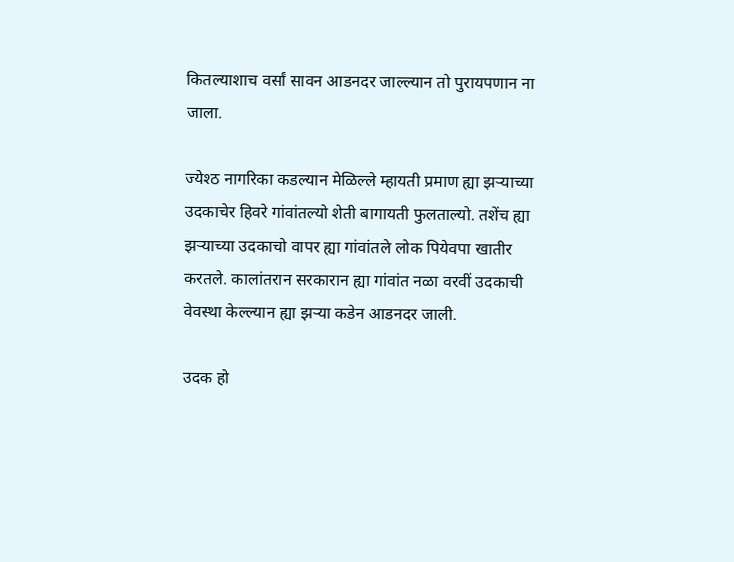कितल्याशाच वर्सां सावन आडनदर जाल्ल्यान तो पुरायपणान ना जाला.

ज्येश्ठ नागरिका कडल्यान मेळिल्ले म्हायती प्रमाण ह्या झऱ्याच्या उदकाचेर हिवरे गांवांतल्यो शेती बागायती फुलताल्यो. तशेंच ह्या झऱ्याच्या उदकाचो वापर ह्या गांवांतले लोक पियेवपा खातीर करतले. कालांतरान सरकारान ह्या गांवांत नळा वरवीं उदकाची वेवस्था केल्ल्यान ह्या झऱ्या कडेन आडनदर जाली.

उदक हो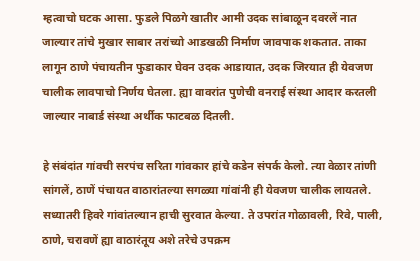म्हत्वाचो घटक आसा. फुडले पिळगे खातीर आमी उदक सांबाळून दवरलें नात जाल्यार तांचे मुखार साबार तरांच्यो आडखळी निर्माण जावपाक शकतात. ताका लागून ठाणे पंचायतीन फुडाकार घेवन उदक आडायात, उदक जिरयात ही येवजण चालीक लावपाचो निर्णय घेतला. ह्या वावरांत पुणेची वनराई संस्था आदार करतली जाल्यार नाबार्ड संस्था अर्थीक फाटबळ दितली.

हे संबंदांत गांवची सरपंच सरिता गांवकार हांचे कडेन संपर्क केलो. त्या वेळार तांणी सांगलें, ठाणें पंचायत वाठारांतल्या सगळ्या गांवांनी ही येवजण चालीक लायतले. सध्यातरी हिवरे गांवांतल्यान हाची सुरवात केल्या. ते उपरांत गोळावली, रिवे, पाली, ठाणे, चरावणें ह्या वाठारंतूय अशे तरेचे उपक्रम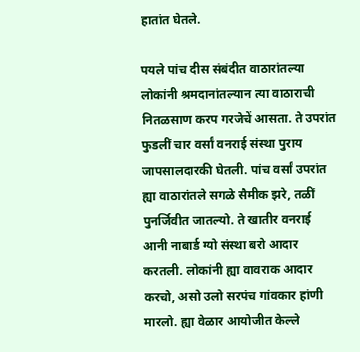हातांत घेतले.

पयले पांच दीस संबंदीत वाठारांतल्या लोकांनी श्रमदानांतल्यान त्या वाठाराची नितळसाण करप गरजेचें आसता. ते उपरांत फुडलीं चार वर्सां वनराई संस्था पुराय जापसालदारकी घेतली. पांच वर्सां उपरांत ह्या वाठारांतले सगळे सैमीक झरे, तळीं पुनर्जिवीत जातल्यो. ते खातीर वनराई आनी नाबार्ड ग्यो संस्था बरो आदार करतली. लोकांनी ह्या वावराक आदार करचो, असो उलो सरपंच गांवकार हांणी मारलो. ह्या वेळार आयोजीत केल्ले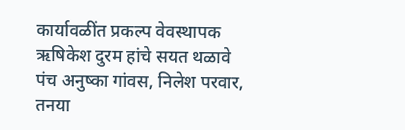कार्यावळींत प्रकल्प वेवस्थापक ऋषिकेश दुरम हांचे सयत थळावे पंच अनुष्का गांवस, निलेश परवार, तनया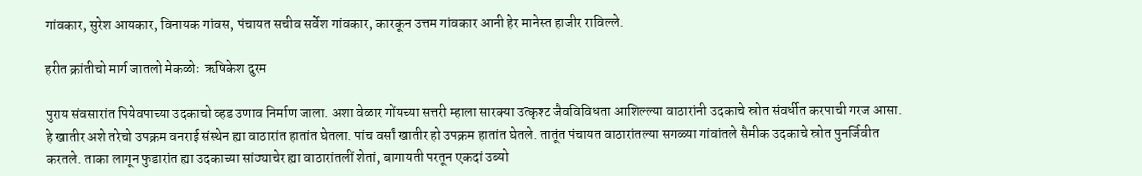गांवकार, सुरेश आयकार, विनायक गांवस, पंचायत सचीव सर्वेश गांवकार, कारकून उत्तम गांवकार आनी हेर मानेस्त हाजीर राविल्ले.

हरीत क्रांतीचो मार्ग जातलो मेकळोः  ऋषिकेश दुरम

पुराय संवसारांत पियेवपाच्या उदकाचो व्हड उणाव निर्माण जाला. अशा वेळार गोंयच्या सत्तरी म्हाला सारक्या उत्कृश्ट जैवविविधता आशिल्ल्या वाठारांनी उदकाचे स्रोत संवर्धीत करपाची गरज आसा. हे खातीर अशे तरेचो उपक्रम वनराई संस्थेन ह्या वाठारांत हातांत घेतला. पांच वर्सां खातीर हो उपक्रम हातांत घेतले. तातूंत पंचायत वाठारांतल्या सगळ्या गांवांतले सैमीक उदकाचे स्रोत पुनर्जिवीत करतले. ताका लागून फुडारांत ह्या उदकाच्या सांठ्याचेर ह्या वाठारांतलीं शेतां, बागायती परतून एकदां उब्यो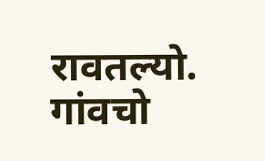रावतल्यो. गांवचो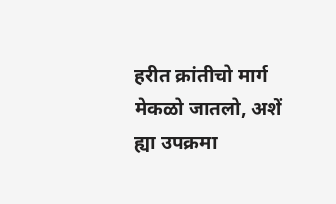हरीत क्रांतीचो मार्ग मेकळो जातलो, अशें ह्या उपक्रमा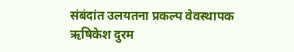संबंदांत उलयतना प्रकल्प वेवस्थापक ऋषिकेश दुरम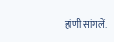हांणी सांगलें.